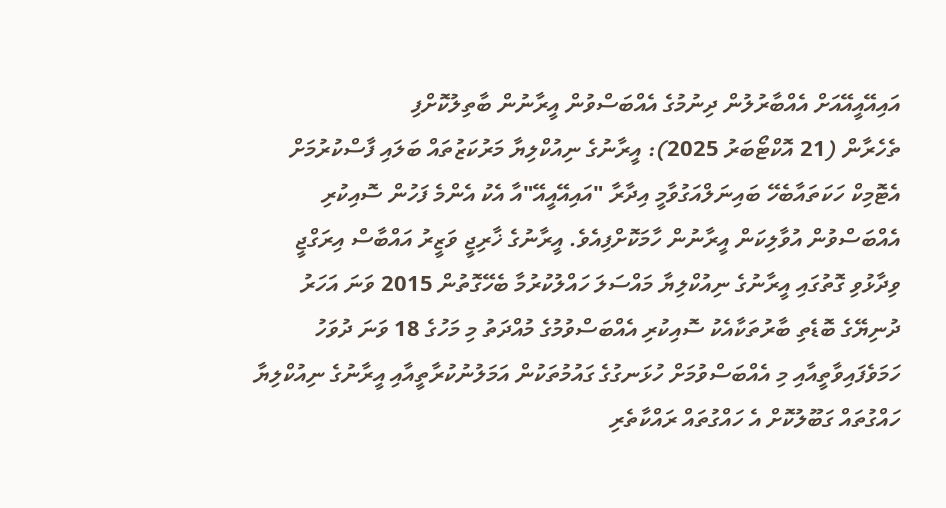އައިއޭއީއޭއަށް އެއްބާރުލުން ދިނުމުގެ އެއްބަސްވުން އީރާނުން ބާތިލުކޮށްފި
ތެހެރާން (21 އޮކްޓޯބަރު 2025): އީރާނުގެ ނިއުކްލިޔާ މަރުކަޒުތައް ބަލައި ފާސްކުރުމަށް އެޓޮމިކް ހަކަތައާބެހޭ ބައިނަލްއަގުވާމީ އިދާރާ "އައިއޭއީއޭ"އާ އެކު އެންމެ ފަހުން ސޮއިކުރި އެއްބަސްވުން އުވާލިކަން އީރާނުން ހާމަކޮށްފިއެވެ. އީރާނުގެ ޚާރިޖީ ވަޒީރު އައްބާސް އިރަގްޖީ ވިދާޅުވި ގޮތުގައި އީރާނުގެ ނިއުކްލިޔާ މައްސަލަ ހައްލުކުރުމާ ބެހޭގޮތުން 2015 ވަނަ އަހަރު ދުނިޔޭގެ ބޮޑެތި ބާރުތަކާއެކު ސޮއިކުރި އެއްބަސްވުމުގެ މުއްދަތު މި މަހުގެ 18 ވަނަ ދުވަހު ހަމަވެފައިވާތީއާއި މި އެއްބަސްވުމަށް ހުޅަނގުގެ ގައުމުތަކުން އަމަލުނުކުރާތީއާއި އީރާނުގެ ނިއުކްލިޔާ ހައްގުތައް ގަބޫލުކޮށް އެ ހައްގުތައް ރައްކާތެރި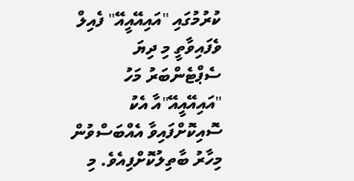ކުރުމުގައި "އައިއޭއީއޭ" ފެއިލް ވެފައިވާތީ މި ދިޔަ ސެޕްޓެންބަރު މަހު "އައިއޭއީއޭ"އާ އެކު ސޮއިކޮށްފައިވާ އެއްބަސްވުން މިހާރު ބާތިލުކޮށްފިއެވެ. މި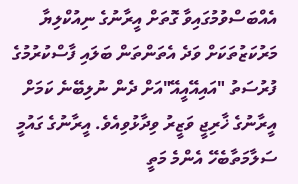އެއްބަސްވުމުގައިވާ ގޮތަށް އީރާނުގެ ނިއުކްލިޔާ މަރުކަޒުތަކަށް ވަދެ އެތަންތަން ބަލައި ފާސްކުރުމުގެ ފުރުސަތު "އައިއޭއީއޭ"އަށް ދެން ނުލިބޭނެ ކަމަށް އީރާނުގެ ޚާރިޖީ ވަޒީރު ވިދާޅުވިއެވެ. އީރާނުގެ ގައުމީ ސަލާމަތާބެހޭ އެންމެ މަތީ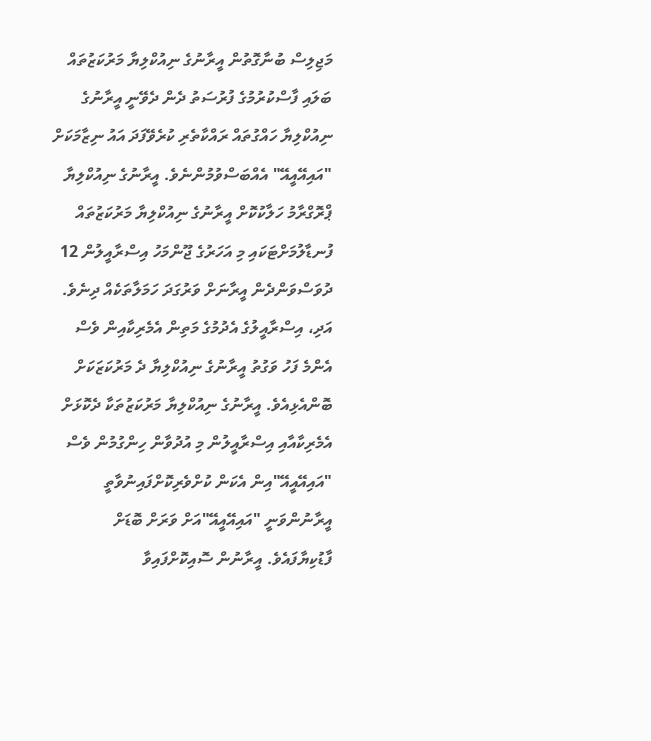މަޖިލިސް ބުނާގޮތުން އީރާނުގެ ނިއުކްލިޔާ މަރުކަޒުތައް ބަލައި ފާސްކުރުމުގެ ފުރުސަތު ދެން ދެވޭނީ އީރާނުގެ ނިއުކްލިޔާ ހައްގުތައް ރައްކާތެރި ކުރެވޭފަދަ އައު ނިޒާމަކަށް "އައިއޭއީއޭ" އެއްބަސްވުމުންނެވެ. އީރާނުގެ ނިއުކްލިޔާ ޕްރޮގްރާމު ހަލާކުކޮށް އީރާނުގެ ނިއުކްލިޔާ މަރުކަޒުތައް ފުނޑާލުމަށްޓަކައި މި އަހަރުގެ ޖޫންމަހު އިސްރާއީލުން 12 ދުވަސްވަންދެން އީރާނަށް ވަރުގަދަ ހަމަލާތަކެއް ދިނެވެ. އަދި، އިސްރާއީލުގެ އެދުމުގެ މަތިން އެމެރިކާއިން ވެސް އެންމެ ފަހު ވަގުތު އީރާނުގެ ނިއުކްލިޔާ ދެ މަރުކަޒަކަށް ބޮންއެޅިއެވެ. އީރާނުގެ ނިއުކްލިޔާ މަރުކަޒުތަކާ ދެކޮޅަށް އެމެރިކާއާއި އިސްރާއީލުން މި އުދުވާން ހިންގުމުން ވެސް "އައިއޭއީއޭ"އިން އެކަން ކުށްވެރިކޮށްފައިނުވާތީ އީރާނުންވަނީ "އައިއޭއީއޭ"އަށް ވަރަށް ބޮޑަށް ފާޑުކިޔާފައެވެ. އީރާނުން ސޮއިކޮށްފައިވާ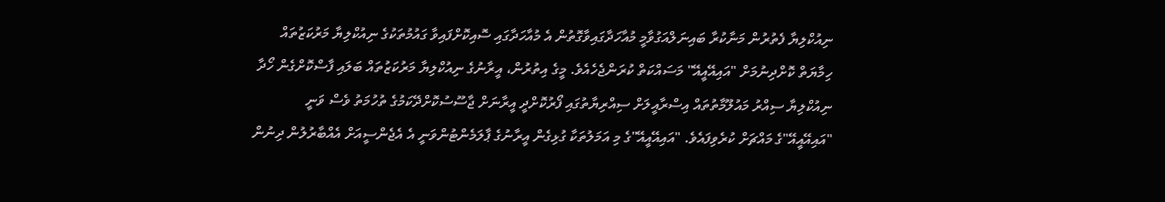ނިއުކްލިޔާ ފެތުރުން މަނާކުރާ ބައިނަލްއަގުވާމީ މުއާހަދާގައިވާގޮތުން އެ މުއާހަދާގައި ސޮއިކޮށްފައިވާ ގައުމުތަކުގެ ނިއުކްލިޔާ މަރުކަޒުތައް ހިމާޔަތް ކޮށްދިނުމަށް "އައިއޭއީއޭ" މަސައްކަތް ކުރަންޖެހެއެވެ. މީގެ އިތުރުން، އީރާނުގެ ނިއުކްލިޔާ މަރުކަޒުތައް ބަލައި ފާސްކޮށްގެން ހޯދާ ނިއުކްލިޔާ ސިއްރު މައުލޫމާތުތައް އިސްރާއީލަށް ސިއްރިޔާތުގައި ފޯރުކޮށްދީ އީރާނަށް ޖާސޫސުކޮށްދޭކަމުގެ ތުހުމަތު ވެސް ވަނީ "އައިއޭއީއޭ"ގެ މައްޗަށް ކުރެވިފައެވެ. "އައިއޭއީއޭ"ގެ މި އަމަލުތަކާ ގުޅިގެން އީރާނުގެ ޕާލަމެންޓުންވަނީ އެ އެޖެންސީއަށް އެއްބާރުލުން ދިނުން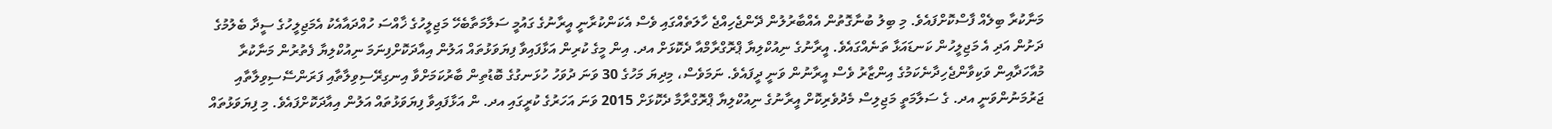މަނާކުރާ ބިލެއް ފާސްކޮށްފައެވެ. މި ބިލު ބުނާގޮތުން އެއްބާރުލުން ދޭންޖެހިއްޖެ ހާލަތެއްގައި ވެސް އެކަންކުރާނީ އީރާނުގެ ގައުމީ ސަލާމަތާބެހޭ މަޖިލީހުގެ ޚާއްސަ ހުއްދައާއެކު އެމަޖިލީހުގެ ސީދާ ބެލުމުގެ ދަށުން އަދި އެ މަޖިލީހުން ކަނޑައަޅާ ތަނެއްގައެވެ. އީރާނުގެ ނިއުކްލިޔާ ޕްރޮގްރާމްއާ ދެކޮޅަށް އދ. އިން މީގެ ކުރިން އަޅާފައިވާ ފިޔަވަޅުތައް އަލުން އިއާދަކޮށްފިނަމަ ނިއުކްލިޔާ ފެތުރުން މަނާކުރާ މުއާހަދާއިން ވަކިވާންޖެހިދާނެކަމުގެ އިންޒާރު ވެސް އީރާނުން ވަނީ ދީފައެވެ. ނަމަވެސް، މިދިޔަ މަހުގެ 30 ވަނަ ދުވަހު ހުޅަނގުގެ ބޮޑުތިން ބާރުކަމަށްވާ އިނގިރޭސިވިލާތާއި ފަރަންސޭސިވިލާތާއި ޖަރުމަނުންވަނީ އދ. ގެ ސަލާމަތީ މަޖިލިސް މެދުވެރިކޮށް އީރާނުގެ ނިއުކްލިޔާ ޕްރޮގްރާމާ ދެކޮޅަށް 2015 ވަނަ އަހަރުގެ ކުރީގައި އދ. ން އަޅާފައިވާ ފިޔަވަޅުތައް އަލުން އިއާދަކޮށްފައެވެ. މި ފިޔަވަޅުތައް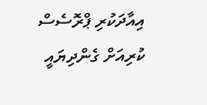އިއާދަކުރި ޕްރޮސެސް ކުރިއަށް ގެންދިޔައީ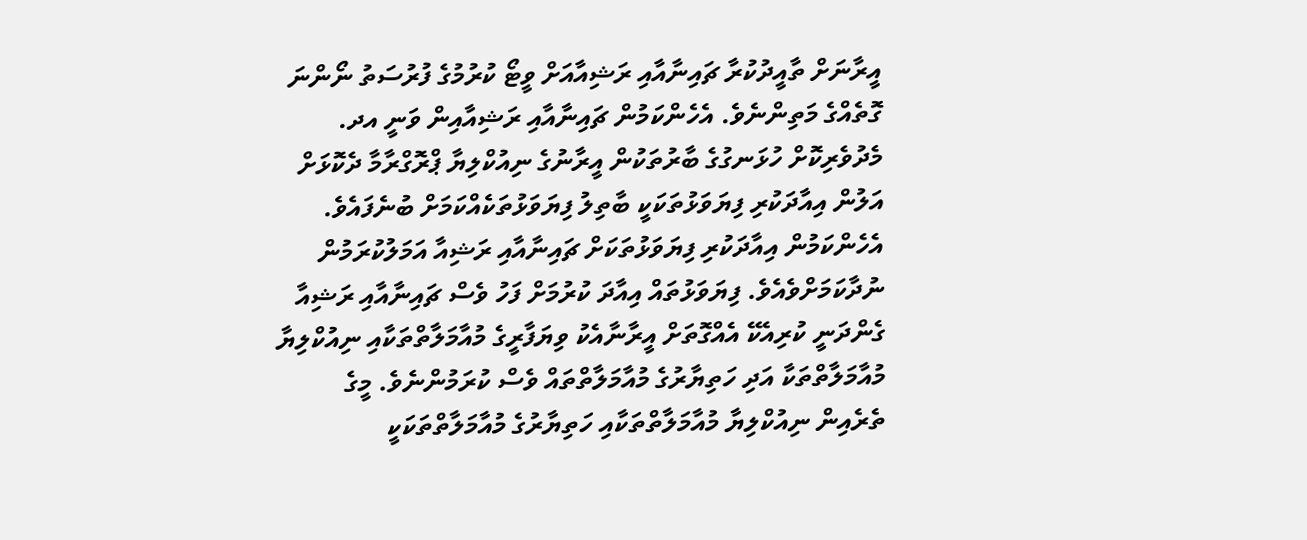އީރާނަށް ތާއީދުކުރާ ޗައިނާއާއި ރަޝިއާއަށް ވީޓޯ ކުރުމުގެ ފުރުސަތު ނޯންނަ ގޮތެއްގެ މަތިންނެވެ. އެހެންކަމުން ޗައިނާއާއި ރަޝިއާއިން ވަނީ އދ. މެދުވެރިކޮށް ހުޅަނގުގެ ބާރުތަކުން އީރާނުގެ ނިއުކްލިޔާ ޕްރޮގްރާމާ ދެކޮޅަށް އަލުން އިއާދަކުރި ފިޔަވަޅުތަކަކީ ބާތިލު ފިޔަވަޅުތަކެއްކަމަށް ބުނެފައެވެ. އެހެންކަމުން އިއާދަކުރި ފިޔަވަޅުތަކަށް ޗައިނާއާއި ރަޝިއާ އަމަލުކުރަމުން ނުދާކަމަށްވެއެވެ. ފިޔަވަޅުތައް އިއާދަ ކުރުމަށް ފަހު ވެސް ޗައިނާއާއި ރަޝިއާ ގެންދަނީ ކުރިއެކޭ އެއްގޮތަށް އީރާނާއެކު ވިޔަފާރީގެ މުއާމަލާތްތަކާއި ނިއުކްލިޔާ މުއާމަލާތްތަކާ އަދި ހަތިޔާރުގެ މުއާމަލާތްތައް ވެސް ކުރަމުންނެވެ. މީގެ ތެރެއިން ނިއުކްލިޔާ މުއާމަލާތްތަކާއި ހަތިޔާރުގެ މުއާމަލާތްތަކަކީ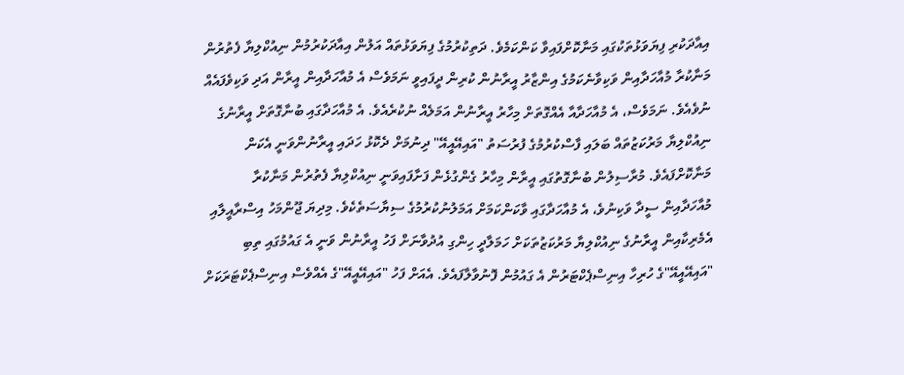އިއާދަކުރި ފިޔަވަޅުތަކުގައި މަނާކޮށްފައިވާ ކަންކަމެވެ. ދަތިކުރުމުގެ ފިޔަވަޅުތައް އަލުން އިއާދަކުރުމުން ނިއުކްލިޔާ ފެތުރުން މަނާކުރާ މުއާހަދާއިން ވަކިވާނެކަމުގެ އިންޒާރު އީރާނުން ކުރިން ދީފައިވީ ނަމަވެސް އެ މުއާހަދާއިން އީރާން އަދި ވަކިވެފައެއް ނުވެއެވެ. ނަމަވެސް، އެ މުއާހަދާއާ އެއްގޮތަށް މިހާރު އީރާނުން އަމަލެއް ނުކުރެއެވެ. އެ މުއާހަދާގައި ބުނާގޮތަށް އީރާނުގެ ނިއުކްލިޔާ މަރުކަޒުތައް ބަލައި ފާސްކުރުމުގެ ފުރުސަތު "އައިއޭއީއޭ" ދިނުމަށް ދެކޮޅު ހަދައި އީރާނުންވަނީ އެކަން މަނާކޮށްފައެވެ. މުރާސިލުން ބުނާގޮތުގައި އީރާން މިހާރު ގެންގުޅެން ފަށާފައިވަނީ ނިއުކްލިޔާ ފެތުރުން މަނާކުރާ މުއާހަދާއިން ސީދާ ވަކިނުވެ، އެ މުއާހަދާގައި ވާކަންކަމަށް އަމަލުނުކުރުމުގެ ސިޔާސަތެކެވެ. މިދިޔަ ޖޫންމަހު އިސްރާއީލާއި އެމެރިކާއިން އީރާނުގެ ނިއުކްލިޔާ މަރުކަޒުތަކަށް ހަމަލާދީ ހިންގި އުދުވާނަށް ފަހު އީރާނުން ވަނީ އެ ގައުމުގައި ތިބި "އައިއޭއީއޭ"ގެ ހުރިހާ އިނިސްޕެކްޓަރުން އެ ގައުމުން ފޮނުވާލާފައެވެ. އެއަށް ފަހު "އައިއޭއީއޭ"ގެ އެއްވެސް އިނިސްޕެކްޓަރަކަށް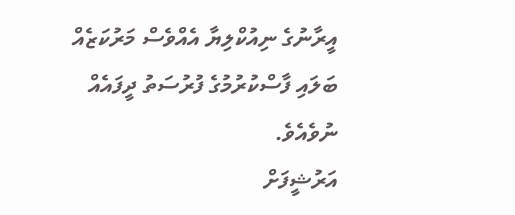އީރާނުގެ ނިއުކްލިޔާ އެއްވެސް މަރުކަޒެއް ބަލައި ފާސްކުރުމުގެ ފުރުސަތު ދީފައެއް ނުވެއެވެ.
އަރުޝީފަށް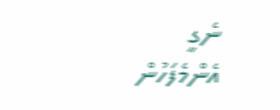ނެގީ
އެންމެފަހުން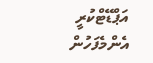އަޕްޑޭޓްކުރީ
އެންމެފަހުން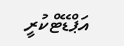އަޕްޑޭޓްކުރީ